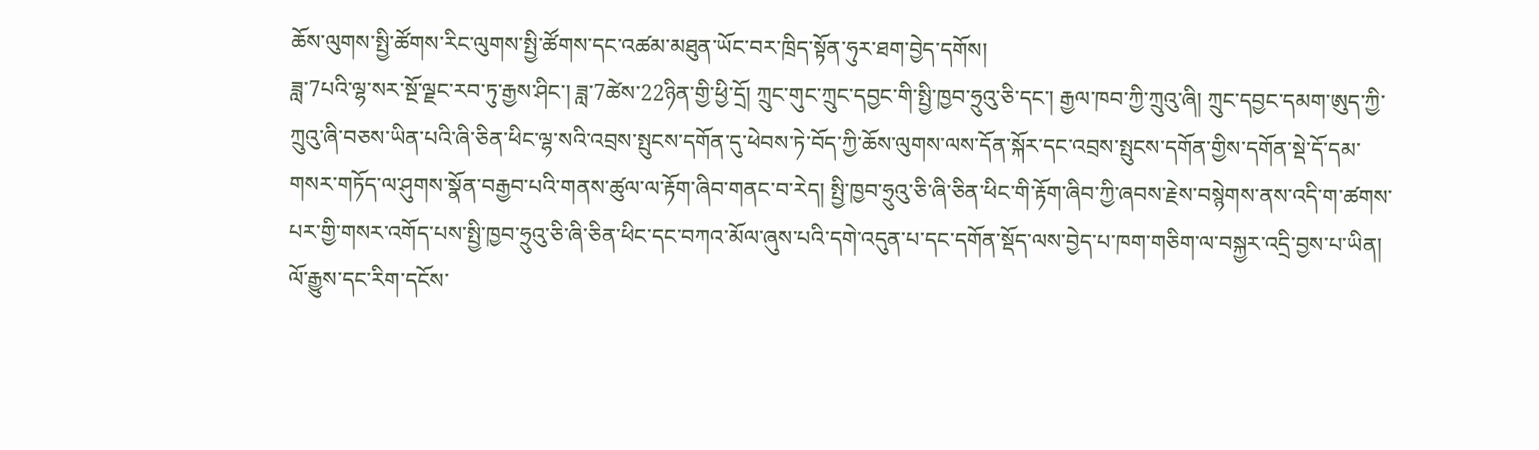ཆོས་ལུགས་སྤྱི་ཚོགས་རིང་ལུགས་སྤྱི་ཚོགས་དང་འཚམ་མཐུན་ཡོང་བར་ཁྲིད་སྟོན་ཧུར་ཐག་བྱེད་དགོས།
ཟླ་7པའི་ལྷ་སར་སྔོ་ལྗང་རབ་ཏུ་རྒྱས་ཤིང་། ཟླ་7ཚེས་22ཉིན་གྱི་ཕྱི་དྲོ། ཀྲུང་གུང་ཀྲུང་དབྱང་གི་སྤྱི་ཁྱབ་ཧྲུའུ་ཅི་དང་། རྒྱལ་ཁབ་ཀྱི་ཀྲུའུ་ཞི། ཀྲུང་དབྱང་དམག་ཨུད་ཀྱི་ཀྲུའུ་ཞི་བཅས་ཡིན་པའི་ཞི་ཅིན་ཕིང་ལྷ་སའི་འབྲས་སྤུངས་དགོན་དུ་ཕེབས་ཏེ་བོད་ཀྱི་ཆོས་ལུགས་ལས་དོན་སྐོར་དང་འབྲས་སྤུངས་དགོན་གྱིས་དགོན་སྡེ་དོ་དམ་གསར་གཏོད་ལ་ཤུགས་སྣོན་བརྒྱབ་པའི་གནས་ཚུལ་ལ་རྟོག་ཞིབ་གནང་བ་རེད། སྤྱི་ཁྱབ་ཧྲུའུ་ཅི་ཞི་ཅིན་ཕིང་གི་རྟོག་ཞིབ་ཀྱི་ཞབས་རྗེས་བསྙེགས་ནས་འདི་ག་ཚགས་པར་གྱི་གསར་འགོད་པས་སྤྱི་ཁྱབ་ཧྲུའུ་ཅི་ཞི་ཅིན་ཕིང་དང་བཀའ་མོལ་ཞུས་པའི་དགེ་འདུན་པ་དང་དགོན་སྡོད་ལས་བྱེད་པ་ཁག་གཅིག་ལ་བསྐྱར་འདྲི་བྱས་པ་ཡིན།
ལོ་རྒྱུས་དང་རིག་དངོས་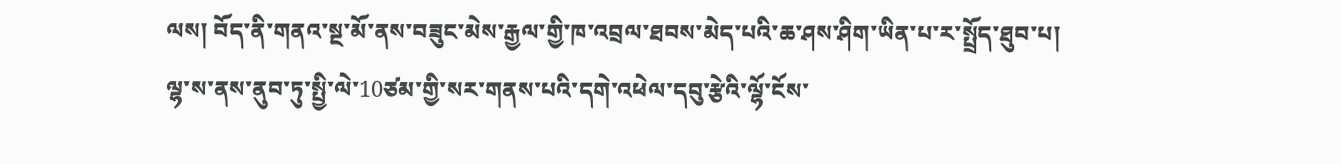ལས། བོད་ནི་གནའ་སྔ་མོ་ནས་བཟུང་མེས་རྒྱལ་གྱི་ཁ་འབྲལ་ཐབས་མེད་པའི་ཆ་ཤས་ཤིག་ཡིན་པ་ར་སྤྲོད་ཐུབ་པ།
ལྷ་ས་ནས་ནུབ་ཏུ་སྤྱི་ལེ་10ཙམ་གྱི་སར་གནས་པའི་དགེ་འཕེལ་དབུ་རྩེའི་ལྷོ་ངོས་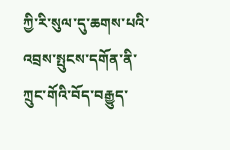ཀྱི་རི་སུལ་དུ་ཆགས་པའི་འབྲས་སྤུངས་དགོན་ནི་ཀྲུང་གོའི་བོད་བརྒྱུད་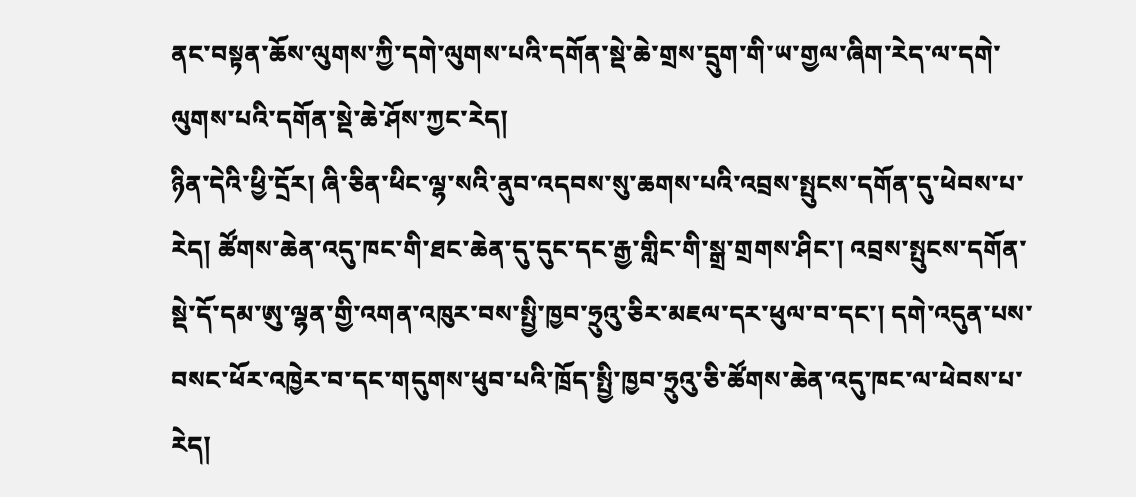ནང་བསྟན་ཆོས་ལུགས་ཀྱི་དགེ་ལུགས་པའི་དགོན་སྡེ་ཆེ་གྲས་དྲུག་གི་ཡ་གྱལ་ཞིག་རེད་ལ་དགེ་ལུགས་པའི་དགོན་སྡེ་ཆེ་ཤོས་ཀྱང་རེད།
ཉིན་དེའི་ཕྱི་དྲོར། ཞི་ཅིན་ཕིང་ལྷ་སའི་ནུབ་འདབས་སུ་ཆགས་པའི་འབྲས་སྤུངས་དགོན་དུ་ཕེབས་པ་རེད། ཚོགས་ཆེན་འདུ་ཁང་གི་ཐང་ཆེན་དུ་དུང་དང་རྒྱ་གླིང་གི་སྒྲ་གྲགས་ཤིང་། འབྲས་སྤུངས་དགོན་སྡེ་དོ་དམ་ཨུ་ལྷན་གྱི་འགན་འཁུར་བས་སྤྱི་ཁྱབ་ཧྲུའུ་ཅིར་མཇལ་དར་ཕུལ་བ་དང་། དགེ་འདུན་པས་བསང་ཕོར་འཁྱེར་བ་དང་གདུགས་ཕུབ་པའི་ཁྲོད་སྤྱི་ཁྱབ་ཧྲུའུ་ཅི་ཚོགས་ཆེན་འདུ་ཁང་ལ་ཕེབས་པ་རེད།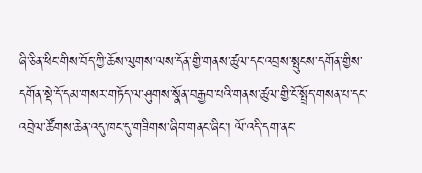ཞི་ཅིན་ཕིང་གིས་བོད་ཀྱི་ཆོས་ལུགས་ལས་དོན་གྱི་གནས་ཚུལ་དང་འབྲས་སྤུངས་དགོན་གྱིས་དགོན་སྡེ་དོ་དམ་གསར་གཏོད་ལ་ཤུགས་སྣོན་བརྒྱབ་པའི་གནས་ཚུལ་གྱི་ངོ་སྤྲོད་གསན་པ་དང་འབྲེལ་ཚོགས་ཆེན་འདུ་ཁང་དུ་གཟིགས་ཞིབ་གནང་ཞིང་། ལོ་འདི་དག་ནང་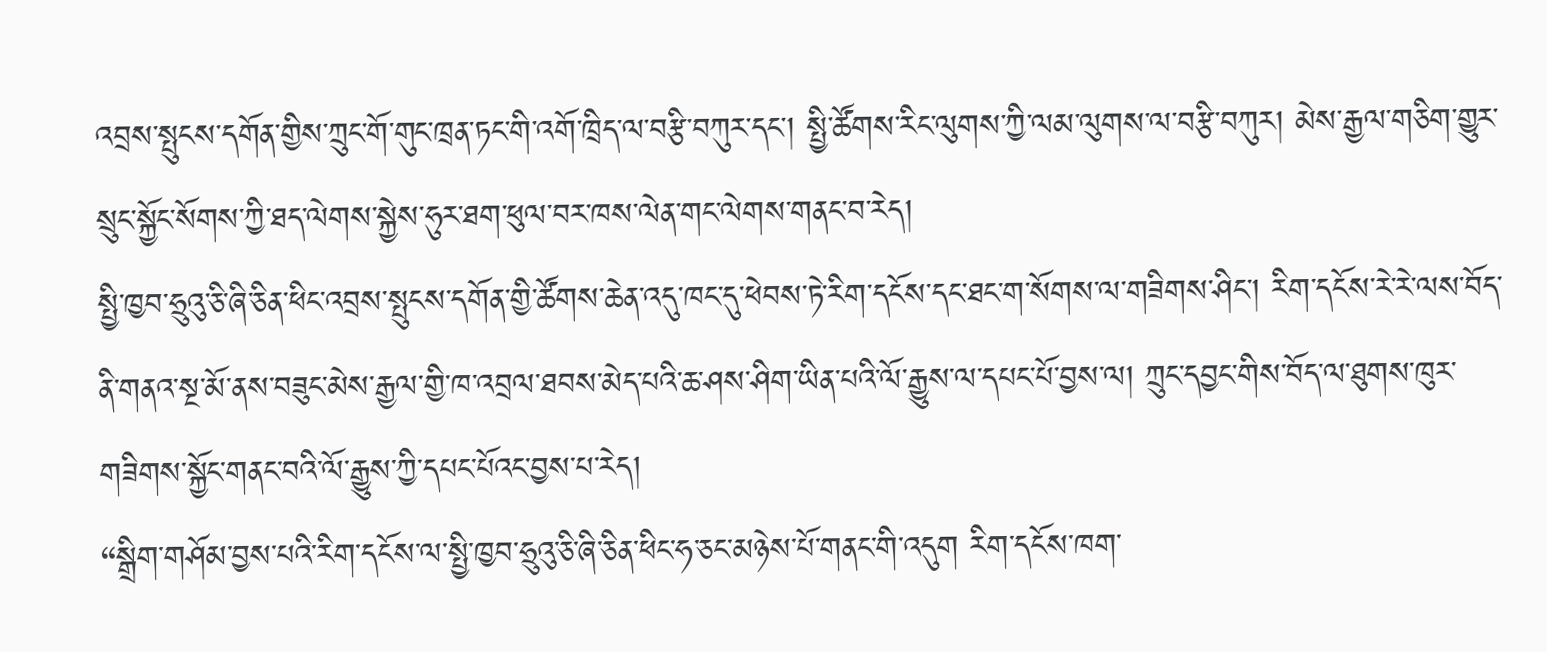འབྲས་སྤུངས་དགོན་གྱིས་ཀྲུང་གོ་གུང་ཁྲན་ཏང་གི་འགོ་ཁྲིད་ལ་བརྩི་བཀུར་དང་། སྤྱི་ཚོགས་རིང་ལུགས་ཀྱི་ལམ་ལུགས་ལ་བརྩི་བཀུར། མེས་རྒྱལ་གཅིག་གྱུར་སྲུང་སྐྱོང་སོགས་ཀྱི་ཐད་ལེགས་སྐྱེས་ཧུར་ཐག་ཕུལ་བར་ཁས་ལེན་གང་ལེགས་གནང་བ་རེད།
སྤྱི་ཁྱབ་ཧྲུའུ་ཅི་ཞི་ཅིན་ཕིང་འབྲས་སྤུངས་དགོན་གྱི་ཚོགས་ཆེན་འདུ་ཁང་དུ་ཕེབས་ཏེ་རིག་དངོས་དང་ཐང་ག་སོགས་ལ་གཟིགས་ཤིང་། རིག་དངོས་རེ་རེ་ལས་བོད་ནི་གནའ་སྔ་མོ་ནས་བཟུང་མེས་རྒྱལ་གྱི་ཁ་འབྲལ་ཐབས་མེད་པའི་ཆ་ཤས་ཤིག་ཡིན་པའི་ལོ་རྒྱུས་ལ་དཔང་པོ་བྱས་ལ། ཀྲུང་དབྱང་གིས་བོད་ལ་ཐུགས་ཁུར་གཟིགས་སྐྱོང་གནང་བའི་ལོ་རྒྱུས་ཀྱི་དཔང་པོའང་བྱས་པ་རེད།
“སྒྲིག་གཤོམ་བྱས་པའི་རིག་དངོས་ལ་སྤྱི་ཁྱབ་ཧྲུའུ་ཅི་ཞི་ཅིན་ཕིང་ཧ་ཅང་མཉེས་པོ་གནང་གི་འདུག རིག་དངོས་ཁག་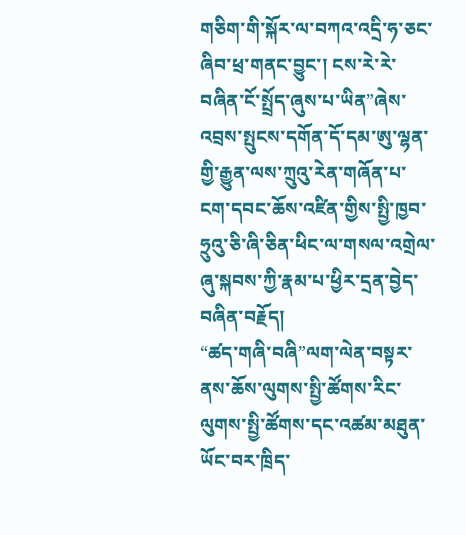གཅིག་གི་སྐོར་ལ་བཀའ་འདྲི་ཧ་ཅང་ཞིབ་ཕྲ་གནང་བྱུང་། ངས་རེ་རེ་བཞིན་ངོ་སྤྲོད་ཞུས་པ་ཡིན”ཞེས་འབྲས་སྤུངས་དགོན་དོ་དམ་ཨུ་ལྷན་གྱི་རྒྱུན་ལས་ཀྲུའུ་རེན་གཞོན་པ་ངག་དབང་ཆོས་འཛིན་གྱིས་སྤྱི་ཁྱབ་ཧྲུའུ་ཅི་ཞི་ཅིན་ཕིང་ལ་གསལ་འགྲེལ་ཞུ་སྐབས་ཀྱི་རྣམ་པ་ཕྱིར་དྲན་བྱེད་བཞིན་བརྗོད།
“ཚད་གཞི་བཞི”ལག་ལེན་བསྟར་ནས་ཆོས་ལུགས་སྤྱི་ཚོགས་རིང་ལུགས་སྤྱི་ཚོགས་དང་འཚམ་མཐུན་ཡོང་བར་ཁྲིད་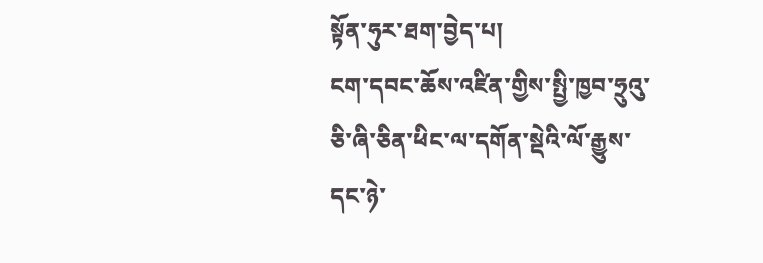སྟོན་ཧུར་ཐག་བྱེད་པ།
ངག་དབང་ཆོས་འཛིན་གྱིས་སྤྱི་ཁྱབ་ཧྲུའུ་ཅི་ཞི་ཅིན་ཕིང་ལ་དགོན་སྡེའི་ལོ་རྒྱུས་དང་ཉེ་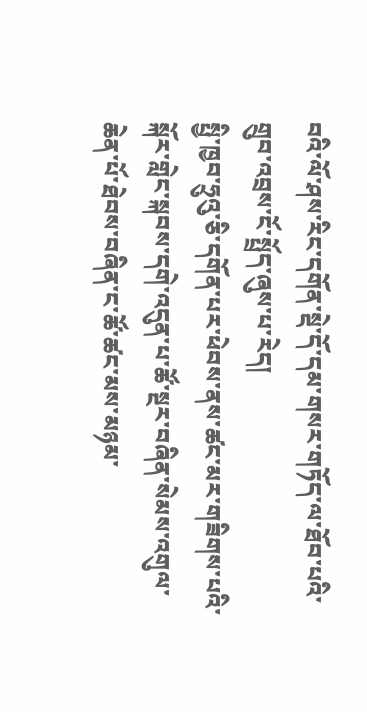བའི་ལོ་ཤས་རིང་དགོན་སྡེ་དོ་དམ་གསར་གཏོད་ལ་ཐོབ་པའི་གྲུབ་འབྲས་ངོ་སྤྲོད་ཞུས་པ་རེད།
སྤྱི་ཁྱབ་ཧྲུའུ་ཅི་དགོན་པར་ཕེབས་ནས་ཚང་མར་གཟིགས་པའི་སྐོར་གླེང་སྐབས་དགེ་འདུན་པ་ཚོ་སྔར་བཞིན་སེམས་འགུལ་ཆེན་པོ་ཐེབས་བཞིན་ང་ཚོ་ཚང་མས་མཉམ་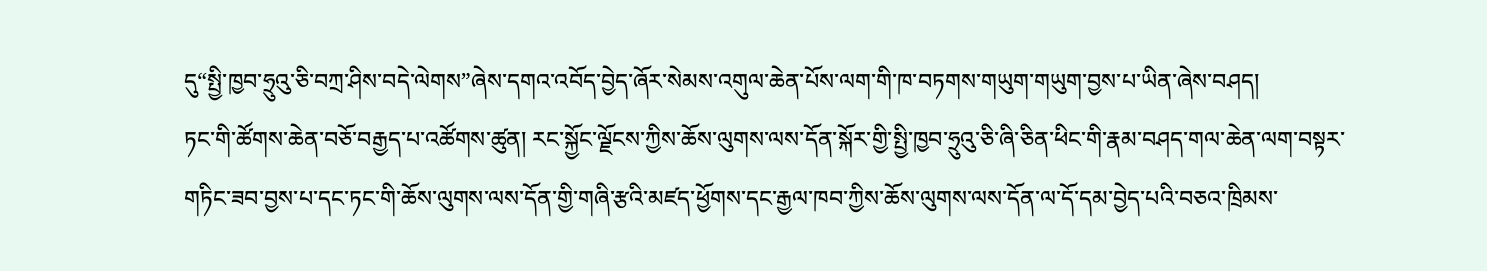དུ“སྤྱི་ཁྱབ་ཧྲུའུ་ཅི་བཀྲ་ཤིས་བདེ་ལེགས”ཞེས་དགའ་འབོད་བྱེད་ཞོར་སེམས་འགུལ་ཆེན་པོས་ལག་གི་ཁ་བཏགས་གཡུག་གཡུག་བྱས་པ་ཡིན་ཞེས་བཤད།
ཏང་གི་ཚོགས་ཆེན་བཅོ་བརྒྱད་པ་འཚོགས་ཚུན། རང་སྐྱོང་ལྗོངས་ཀྱིས་ཆོས་ལུགས་ལས་དོན་སྐོར་གྱི་སྤྱི་ཁྱབ་ཧྲུའུ་ཅི་ཞི་ཅིན་ཕིང་གི་རྣམ་བཤད་གལ་ཆེན་ལག་བསྟར་གཏིང་ཟབ་བྱས་པ་དང་ཏང་གི་ཆོས་ལུགས་ལས་དོན་གྱི་གཞི་རྩའི་མཛད་ཕྱོགས་དང་རྒྱལ་ཁབ་ཀྱིས་ཆོས་ལུགས་ལས་དོན་ལ་དོ་དམ་བྱེད་པའི་བཅའ་ཁྲིམས་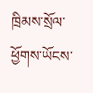ཁྲིམས་སྲོལ་ཕྱོགས་ཡོངས་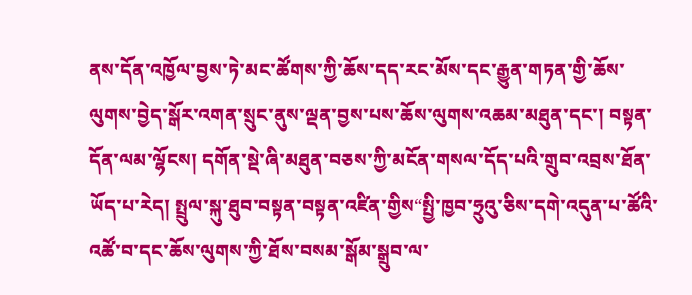ནས་དོན་འཁྱོལ་བྱས་ཏེ་མང་ཚོགས་ཀྱི་ཆོས་དད་རང་མོས་དང་རྒྱུན་གཏན་གྱི་ཆོས་ལུགས་བྱེད་སྒོར་འགན་སྲུང་ནུས་ལྡན་བྱས་པས་ཆོས་ལུགས་འཆམ་མཐུན་དང་། བསྟན་དོན་ལམ་ལྷོངས། དགོན་སྡེ་ཞི་མཐུན་བཅས་ཀྱི་མངོན་གསལ་དོད་པའི་གྲུབ་འབྲས་ཐོན་ཡོད་པ་རེད། སྤྲུལ་སྐུ་ཐུབ་བསྟན་བསྟན་འཛིན་གྱིས“སྤྱི་ཁྱབ་ཧྲུའུ་ཅིས་དགེ་འདུན་པ་ཚོའི་འཚོ་བ་དང་ཆོས་ལུགས་ཀྱི་ཐོས་བསམ་སྒོམ་སྒྲུབ་ལ་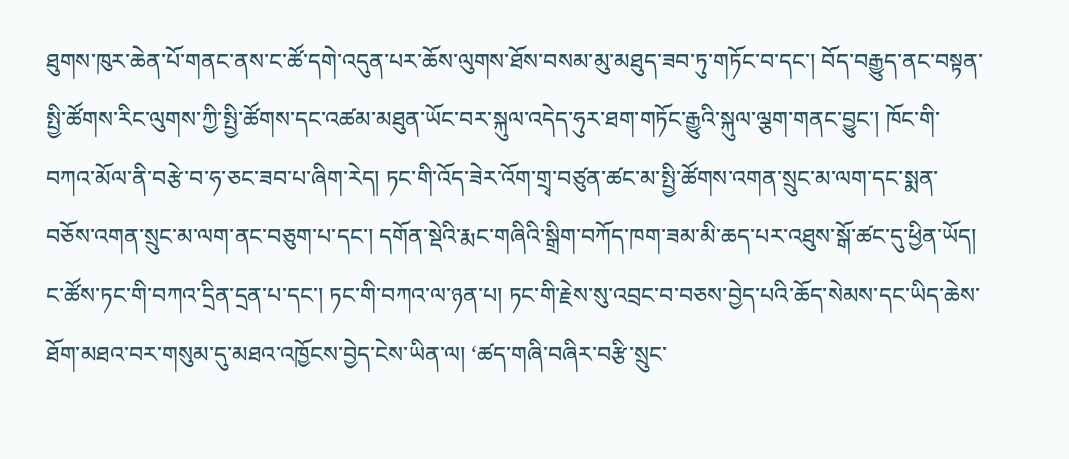ཐུགས་ཁུར་ཆེན་པོ་གནང་ནས་ང་ཚོ་དགེ་འདུན་པར་ཆོས་ལུགས་ཐོས་བསམ་མུ་མཐུད་ཟབ་ཏུ་གཏོང་བ་དང་། བོད་བརྒྱུད་ནང་བསྟན་སྤྱི་ཚོགས་རིང་ལུགས་ཀྱི་སྤྱི་ཚོགས་དང་འཚམ་མཐུན་ཡོང་བར་སྐུལ་འདེད་ཧུར་ཐག་གཏོང་རྒྱུའི་སྐུལ་ལྕག་གནང་བྱུང་། ཁོང་གི་བཀའ་མོལ་ནི་བརྩེ་བ་ཧ་ཅང་ཟབ་པ་ཞིག་རེད། ཏང་གི་འོད་ཟེར་འོག་གྲྭ་བཙུན་ཚང་མ་སྤྱི་ཚོགས་འགན་སྲུང་མ་ལག་དང་སྨན་བཅོས་འགན་སྲུང་མ་ལག་ནང་བཅུག་པ་དང་། དགོན་སྡེའི་རྨང་གཞིའི་སྒྲིག་བཀོད་ཁག་ཟམ་མི་ཆད་པར་འཐུས་སྒོ་ཚང་དུ་ཕྱིན་ཡོད། ང་ཚོས་ཏང་གི་བཀའ་དྲིན་དྲན་པ་དང་། ཏང་གི་བཀའ་ལ་ཉན་པ། ཏང་གི་རྗེས་སུ་འབྲང་བ་བཅས་བྱེད་པའི་ཆོད་སེམས་དང་ཡིད་ཆེས་ཐོག་མཐའ་བར་གསུམ་དུ་མཐའ་འཁྱོངས་བྱེད་ངེས་ཡིན་ལ། ‘ཚད་གཞི་བཞིར་བརྩི་སྲུང་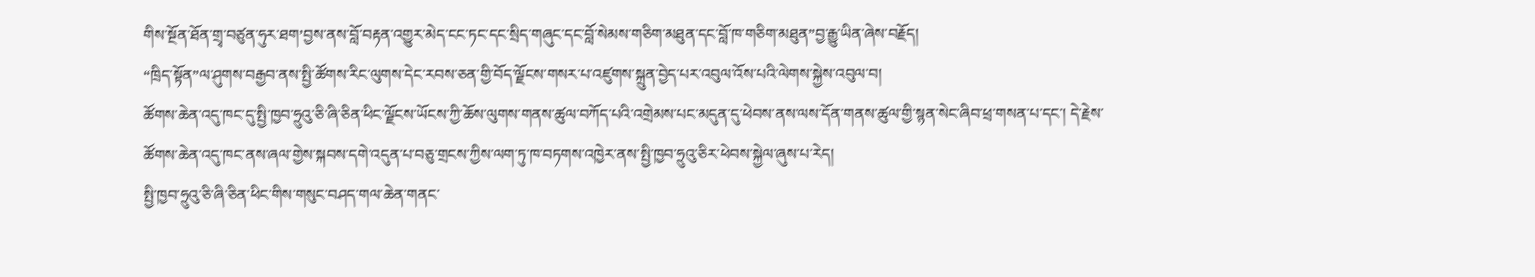གིས་སྔོན་ཐོན་གྲྭ་བཙུན་ཧུར་ཐག’བྱས་ནས་བློ་བརྟན་འགྱུར་མེད་ངང་ཏང་དང་སྲིད་གཞུང་དང་བློ་སེམས་གཅིག་མཐུན་དང་བློ་ཁ་གཅིག་མཐུན”བྱ་རྒྱུ་ཡིན་ཞེས་བརྗོད།
“ཁྲིད་སྟོན”ལ་ཤུགས་བརྒྱབ་ནས་སྤྱི་ཚོགས་རིང་ལུགས་དེང་རབས་ཅན་གྱི་བོད་ལྗོངས་གསར་པ་འཛུགས་སྐྲུན་བྱེད་པར་འབུལ་འོས་པའི་ལེགས་སྐྱེས་འབུལ་བ།
ཚོགས་ཆེན་འདུ་ཁང་དུ་སྤྱི་ཁྱབ་ཧྲུའུ་ཅི་ཞི་ཅིན་ཕིང་ལྗོངས་ཡོངས་ཀྱི་ཆོས་ལུགས་གནས་ཚུལ་བཀོད་པའི་འགྲེམས་པང་མདུན་དུ་ཕེབས་ནས་ལས་དོན་གནས་ཚུལ་གྱི་སྙན་སེང་ཞིབ་ཕྲ་གསན་པ་དང་། དེ་རྗེས་ཚོགས་ཆེན་འདུ་ཁང་ནས་ཞལ་གྱེས་སྐབས་དགེ་འདུན་པ་བཅུ་གྲངས་ཀྱིས་ལག་ཏུ་ཁ་བཏགས་འཁྱེར་ནས་སྤྱི་ཁྱབ་ཧྲུའུ་ཅིར་ཕེབས་སྐྱེལ་ཞུས་པ་རེད།
སྤྱི་ཁྱབ་ཧྲུའུ་ཅི་ཞི་ཅིན་ཕིང་གིས་གསུང་བཤད་གལ་ཆེན་གནང་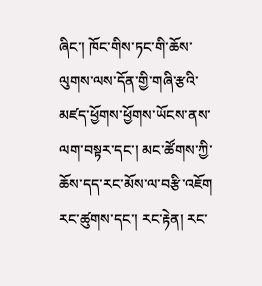ཞིང་། ཁོང་གིས་ཏང་གི་ཆོས་ལུགས་ལས་དོན་གྱི་གཞི་རྩའི་མཛད་ཕྱོགས་ཕྱོགས་ཡོངས་ནས་ལག་བསྟར་དང་། མང་ཚོགས་ཀྱི་ཆོས་དད་རང་མོས་ལ་བརྩི་འཇོག རང་ཚུགས་དང་། རང་རྟེན། རང་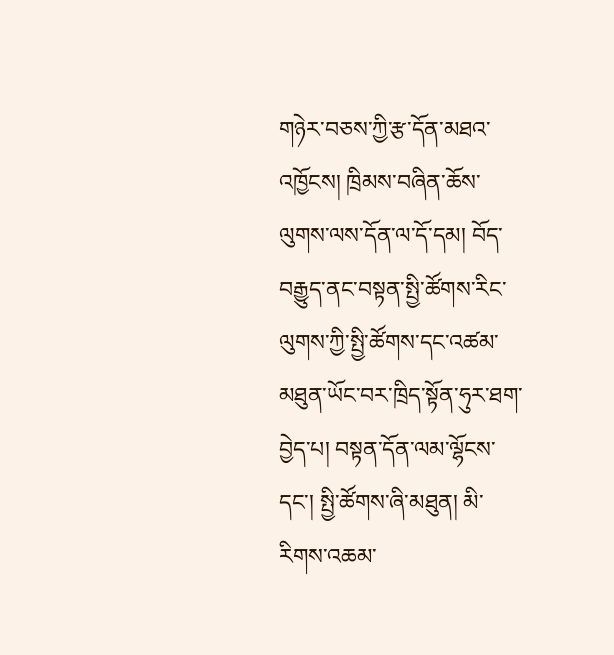གཉེར་བཅས་ཀྱི་རྩ་དོན་མཐའ་འཁྱོངས། ཁྲིམས་བཞིན་ཆོས་ལུགས་ལས་དོན་ལ་དོ་དམ། བོད་བརྒྱུད་ནང་བསྟན་སྤྱི་ཚོགས་རིང་ལུགས་ཀྱི་སྤྱི་ཚོགས་དང་འཚམ་མཐུན་ཡོང་བར་ཁྲིད་སྟོན་ཧུར་ཐག་བྱེད་པ། བསྟན་དོན་ལམ་ལྷོངས་དང་། སྤྱི་ཚོགས་ཞི་མཐུན། མི་རིགས་འཆམ་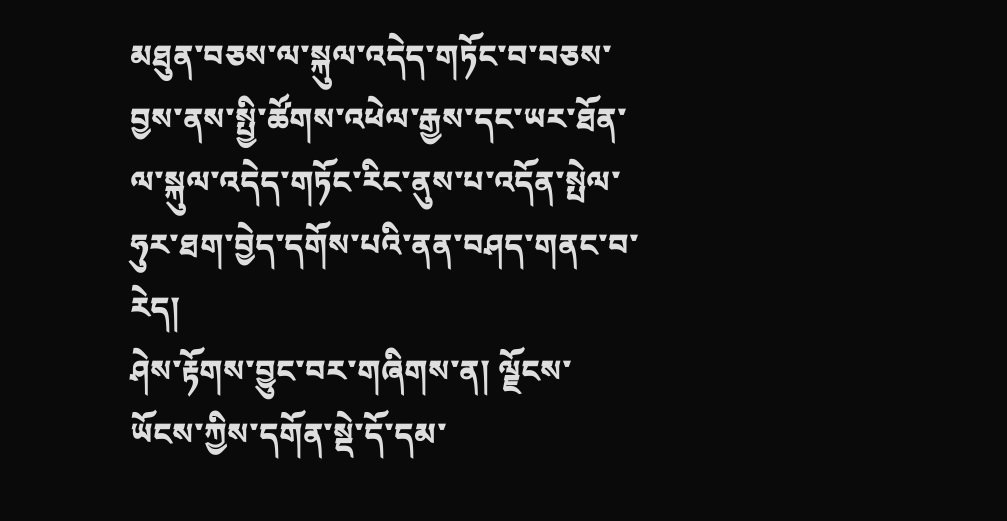མཐུན་བཅས་ལ་སྐུལ་འདེད་གཏོང་བ་བཅས་བྱས་ནས་སྤྱི་ཚོགས་འཕེལ་རྒྱས་དང་ཡར་ཐོན་ལ་སྐུལ་འདེད་གཏོང་རིང་ནུས་པ་འདོན་སྤེལ་ཧུར་ཐག་བྱེད་དགོས་པའི་ནན་བཤད་གནང་བ་རེད།
ཤེས་རྟོགས་བྱུང་བར་གཞིགས་ན། ལྗོངས་ཡོངས་ཀྱིས་དགོན་སྡེ་དོ་དམ་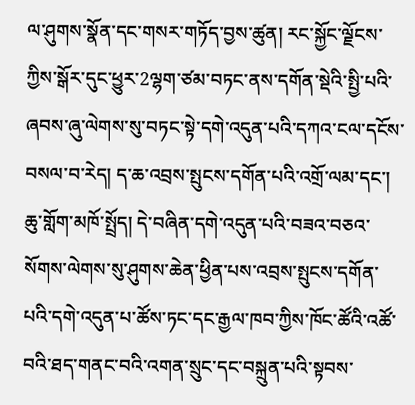ལ་ཤུགས་སྣོན་དང་གསར་གཏོད་བྱས་ཚུན། རང་སྐྱོང་ལྗོངས་ཀྱིས་སྒོར་དུང་ཕྱུར་2ལྷག་ཙམ་བཏང་ནས་དགོན་སྡེའི་སྤྱི་པའི་ཞབས་ཞུ་ལེགས་སུ་བཏང་སྟེ་དགེ་འདུན་པའི་དཀའ་ངལ་དངོས་བསལ་བ་རེད། ད་ཆ་འབྲས་སྤུངས་དགོན་པའི་འགྲོ་ལམ་དང་། ཆུ་གློག་མཁོ་སྤྲོད། དེ་བཞིན་དགེ་འདུན་པའི་བཟའ་བཅའ་སོགས་ལེགས་སུ་ཤུགས་ཆེན་ཕྱིན་པས་འབྲས་སྤུངས་དགོན་པའི་དགེ་འདུན་པ་ཚོས་ཏང་དང་རྒྱལ་ཁབ་ཀྱིས་ཁོང་ཚོའི་འཚོ་བའི་ཐད་གནང་བའི་འགན་སྲུང་དང་བསྐྲུན་པའི་སྟབས་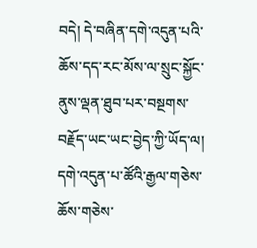བདེ། དེ་བཞིན་དགེ་འདུན་པའི་ཆོས་དད་རང་མོས་ལ་སྲུང་སྐྱོང་ནུས་ལྡན་ཐུབ་པར་བསྔགས་བརྗོད་ཡང་ཡང་བྱེད་ཀྱི་ཡོད་ལ། དགེ་འདུན་པ་ཚོའི་རྒྱལ་གཅེས་ཆོས་གཅེས་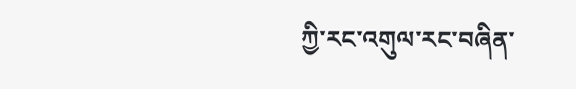ཀྱི་རང་འགུལ་རང་བཞིན་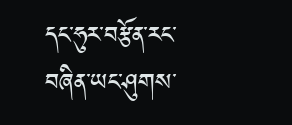དང་ཧུར་བརྩོན་རང་བཞིན་ཡང་ཤུགས་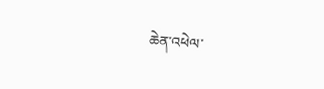ཆེན་འཕེལ་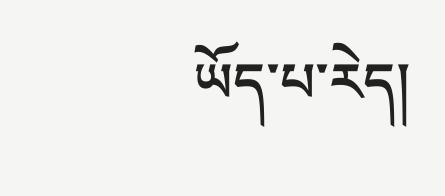ཡོད་པ་རེད།